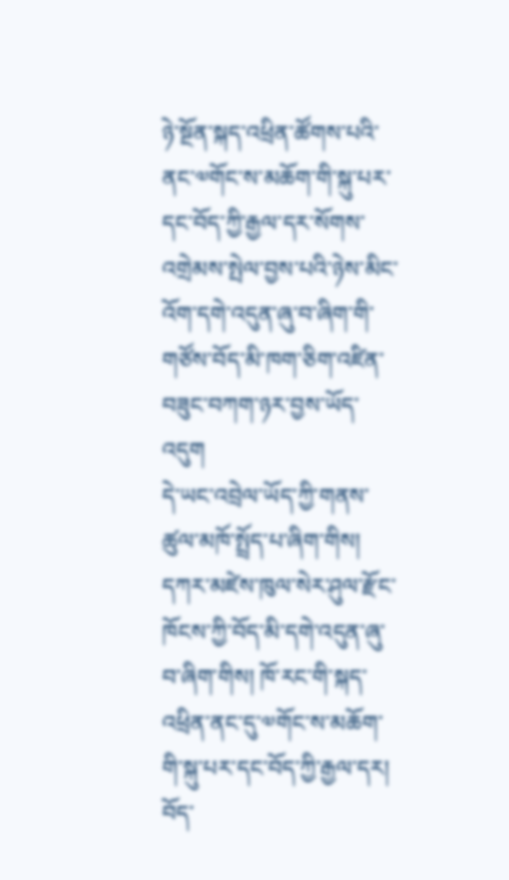ཉེ་སྔོན་སྐད་འཕྲིན་ཚོགས་པའི་ནང་༧གོང་ས་མཆོག་གི་སྐུ་པར་དང་བོད་ཀྱི་རྒྱལ་དར་སོགས་འགྲེམས་སྤེལ་བྱས་པའི་ཉེས་མིང་འོག་དགེ་འདུན་ཞུ་བ་ཞིག་གི་གཙོས་བོད་མི་ཁག་ཅིག་འཛིན་བཟུང་བཀག་ཉར་བྱས་ཡོད་འདུག
དེ་ཡང་འབྲེལ་ཡོད་ཀྱི་གནས་ཚུལ་མཁོ་སྤྲོད་པ་ཞིག་གིས། དཀར་མཛེས་ཁུལ་སེར་ཤུལ་རྫོང་ཁོངས་ཀྱི་བོད་མི་དགེ་འདུན་ཞུ་བ་ཞིག་གིས། ཁོ་རང་གི་སྐད་འཕྲིན་ནང་དུ་༧གོང་ས་མཆོག་གི་སྐུ་པར་དང་བོད་ཀྱི་རྒྱལ་དར། བོད་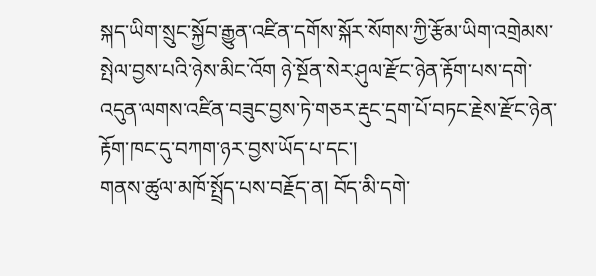སྐད་ཡིག་སྲུང་སྐྱོབ་རྒྱུན་འཛིན་དགོས་སྐོར་སོགས་ཀྱི་རྩོམ་ཡིག་འགྲེམས་སྤེལ་བྱས་པའི་ཉེས་མིང་འོག ཉེ་སྔོན་སེར་ཤུལ་རྫོང་ཉེན་རྟོག་པས་དགེ་འདུན་ལགས་འཛིན་བཟུང་བྱས་ཏེ་གཅར་རྡུང་དྲག་པོ་བཏང་རྗེས་རྫོང་ཉེན་རྟོག་ཁང་དུ་བཀག་ཉར་བྱས་ཡོད་པ་དང་།
གནས་ཚུལ་མཁོ་སྤྲོད་པས་བརྗོད་ན། བོད་མི་དགེ་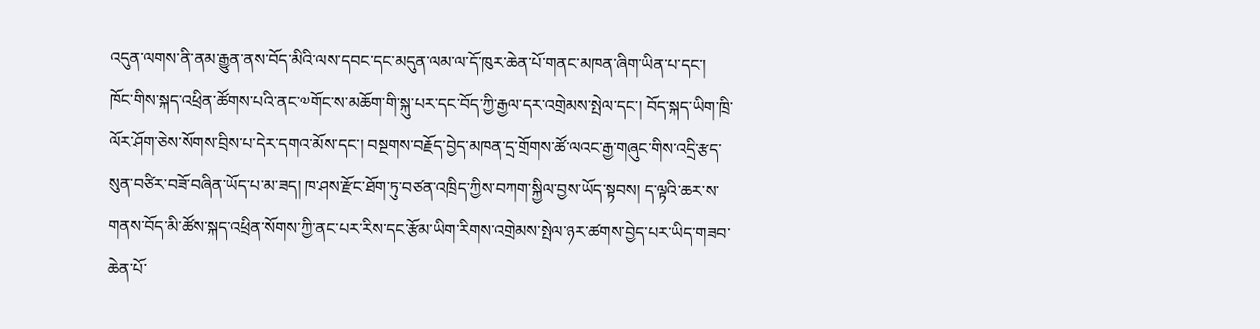འདུན་ལགས་ནི་ནམ་རྒྱུན་ནས་བོད་མིའི་ལས་དབང་དང་མདུན་ལམ་ལ་དོ་ཁུར་ཆེན་པོ་གནང་མཁན་ཞིག་ཡིན་པ་དང་། ཁོང་གིས་སྐད་འཕྲིན་ཚོགས་པའི་ནང་༧གོང་ས་མཆོག་གི་སྐུ་པར་དང་བོད་ཀྱི་རྒྱལ་དར་འགྲེམས་སྤེལ་དང་། བོད་སྐད་ཡིག་ཁྲི་ལོར་ཤོག་ཅེས་སོགས་བྲིས་པ་དེར་དགའ་མོས་དང་། བསྔགས་བརྗོད་བྱེད་མཁན་དྲ་གྲོགས་ཚོ་ལའང་རྒྱ་གཞུང་གིས་འདྲི་རྩད་སུན་བཙིར་བཟོ་བཞིན་ཡོད་པ་མ་ཟད། ཁ་ཤས་རྫོང་ཐོག་ཏུ་བཙན་འཁྲིད་ཀྱིས་བཀག་སྐྱིལ་བྱས་ཡོད་སྟབས། ད་ལྟའི་ཆར་ས་གནས་བོད་མི་ཚོས་སྐད་འཕྲིན་སོགས་ཀྱི་ནང་པར་རིས་དང་རྩོམ་ཡིག་རིགས་འགྲེམས་སྤེལ་ཉར་ཚགས་བྱེད་པར་ཡིད་གཟབ་ཆེན་པོ་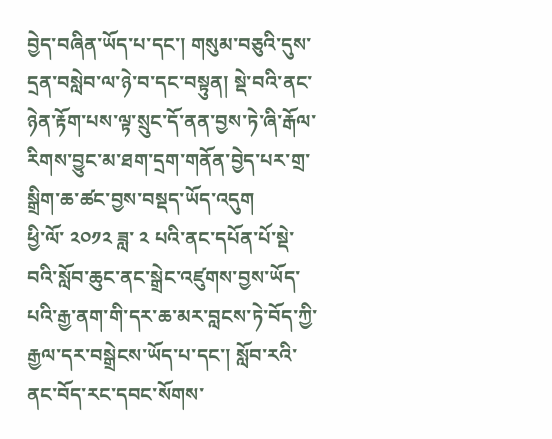བྱེད་བཞིན་ཡོད་པ་དང་། གསུམ་བཅུའི་དུས་དྲན་བསླེབ་ལ་ཉེ་བ་དང་བསྟུན། སྡེ་བའི་ནང་ཉེན་རྟོག་པས་ལྟ་སྲུང་དོ་ནན་བྱས་ཏེ་ཞི་རྒོལ་རིགས་བྱུང་མ་ཐག་དྲག་གནོན་བྱེད་པར་གྲ་སྒྲིག་ཆ་ཚང་བྱས་བསྡད་ཡོད་འདུག
ཕྱི་ལོ་ ༢༠༡༢ ཟླ་ ༢ པའི་ནང་དཔོན་པོ་སྡེ་བའི་སློབ་ཆུང་ནང་སྒྲེང་འཛུགས་བྱས་ཡོད་པའི་རྒྱ་ནག་གི་དར་ཆ་མར་བླངས་ཏེ་བོད་ཀྱི་རྒྱལ་དར་བསྒྲེངས་ཡོད་པ་དང་། སློབ་རའི་ནང་བོད་རང་དབང་སོགས་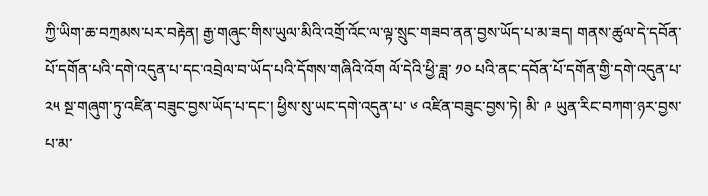ཀྱི་ཡིག་ཆ་བཀྲམས་པར་བརྟེན། རྒྱ་གཞུང་གིས་ཡུལ་མིའི་འགྲོ་འོང་ལ་ལྟ་སྲུང་གཟབ་ནན་བྱས་ཡོད་པ་མ་ཟད། གནས་ཚུལ་དེ་དབོན་པོ་དགོན་པའི་དགེ་འདུན་པ་དང་འབྲེལ་བ་ཡོད་པའི་དོགས་གཞིའི་འོག ལོ་དེའི་ཕྱི་ཟླ་ ༡༠ པའི་ནང་དབོན་པོ་དགོན་གྱི་དགེ་འདུན་པ་ ༢༥ སྔ་གཞུག་ཏུ་འཛིན་བཟུང་བྱས་ཡོད་པ་དང་། ཕྱིས་སུ་ཡང་དགེ་འདུན་པ་ ༦ འཛིན་བཟུང་བྱས་ཏེ། མི་ ༩ ཡུན་རིང་བཀག་ཉར་བྱས་པ་མ་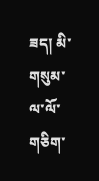ཟད། མི་གསུམ་ལ་ལོ་གཅིག་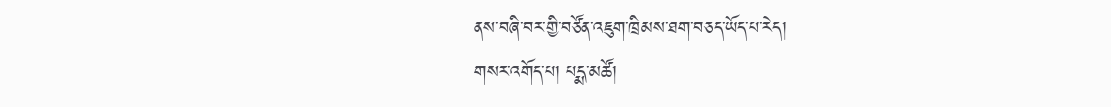ནས་བཞི་བར་གྱི་བཙོན་འཇུག་ཁྲིམས་ཐག་བཅད་ཡོད་པ་རེད།
གསར་འགོད་པ། པདྨ་མཚོ།